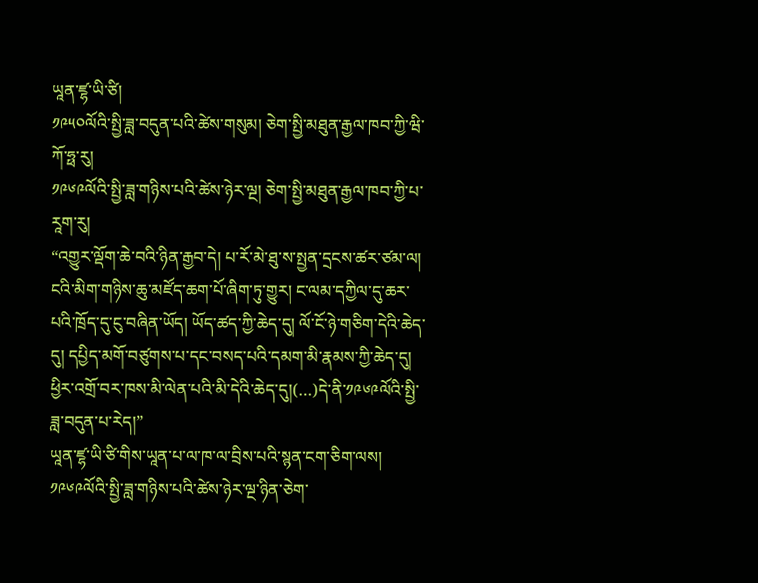ཡཱན་ཛྷ་ཡི་ཙི།
༡༩༥༠ལོའི་སྤྱི་ཟླ་བདུན་པའི་ཚེས་གསུམ། ཅེག་སྤྱི་མཐུན་རྒྱལ་ཁབ་ཀྱི་ཝི་ཀོ་ཧྥ་རུ།
༡༩༦༩ལོའི་སྤྱི་ཟླ་གཉིས་པའི་ཚེས་ཉེར་ལྔ། ཅེག་སྤྱི་མཐུན་རྒྱལ་ཁབ་ཀྱི་པ་རཱག་རུ།
“འགྱུར་ལྡོག་ཆེ་བའི་ཉིན་རྒྱབ་དེ། པ་རོ་མེ་ཐུ་ས་སྤྱན་དྲངས་ཚར་ཙམ་ལ། ངའི་མིག་གཉིས་ཆུ་མཛོད་ཆག་པོ་ཞིག་ཏུ་གྱུར། ང་ལམ་དཀྱིལ་དུ་ཆར་པའི་ཁྲོད་དུ་ངུ་བཞིན་ཡོད། ཡོད་ཚད་ཀྱི་ཆེད་དུ། ལོ་ངོ་ཉེ་གཅིག་དེའི་ཆེད་དུ། དཔྱིད་མགོ་བཙུགས་པ་དང་བསད་པའི་དམག་མི་རྣམས་ཀྱི་ཆེད་དུ། ཕྱིར་འགྲོ་བར་ཁས་མི་ལེན་པའི་མི་དེའི་ཆེད་དུ།(…)དེ་ནི་༡༩༦༩ལོའི་སྤྱི་ཟླ་བདུན་པ་རེད།”
ཡཱན་ཛྷ་ཡི་ཙི་གིས་ཡཱན་པ་ལ་ཁ་ལ་བྲིས་པའི་སྙན་ངག་ཅིག་ལས།
༡༩༦༩ལོའི་སྤྱི་ཟླ་གཉིས་པའི་ཚེས་ཉེར་ལྔ་ཉིན་ཅེག་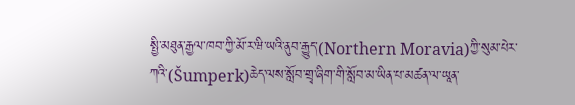སྤྱི་མཐུན་རྒྱལ་ཁབ་ཀྱི་མོ་ར་ཝི་ཡའི་ནུབ་རྒྱུད་(Northern Moravia)ཀྱི་སུམ་པེར་ཀའི་(Šumperk)ཆེད་ལས་སློབ་གྲྭ་ཞིག་གི་སློབ་མ་ཡིན་པ་མཚན་ལ་ཡཱན་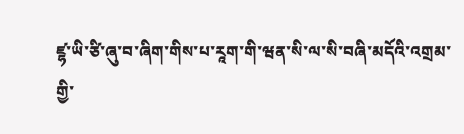ཛྷ་ཡི་ཙི་ཞུ་བ་ཞིག་གིས་པ་རཱག་གི་ཝན་སི་ལ་སི་བཞི་མདོའི་འགྲམ་གྱི་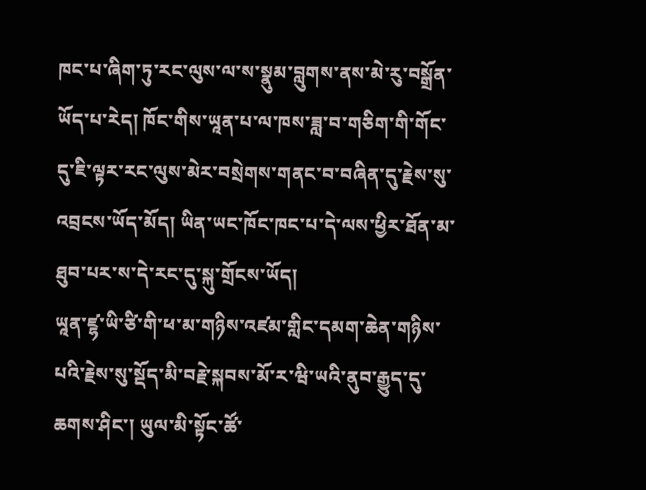ཁང་པ་ཞིག་ཏུ་རང་ལུས་ལ་ས་སྣུམ་བླུགས་ནས་མེ་རུ་བསྒྲོན་ཡོད་པ་རེད། ཁོང་གིས་ཡཱན་པ་ལ་ཁས་ཟླ་བ་གཅིག་གི་གོང་དུ་ཇི་ལྟར་རང་ལུས་མེར་བསྲེགས་གནང་བ་བཞིན་དུ་རྗེས་སུ་འབྲངས་ཡོད་མོད། ཡིན་ཡང་ཁོང་ཁང་པ་དེ་ལས་ཕྱིར་ཐོན་མ་ཐུབ་པར་ས་དེ་རང་དུ་སྐུ་གྲོངས་ཡོད།
ཡཱན་ཛྷ་ཡི་ཙི་གི་ཕ་མ་གཉིས་འཛམ་གླིང་དམག་ཆེན་གཉིས་པའི་རྗེས་སུ་སྡོད་མི་བརྗེ་སྐབས་མོ་ར་ཝི་ཡའི་ནུབ་རྒྱུད་དུ་ཆགས་ཤིང་། ཡུལ་མི་སྟོང་ཚོ་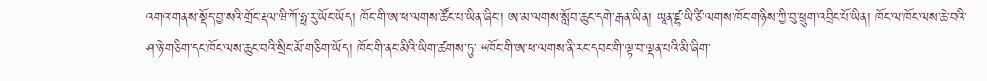འགའ་གནས་སྡོད་བྱ་སའི་གྲོང་རྡལ་ཝི་ཀོ་ཧྥ་རུ་ཡོང་ཡོད། ཁོང་གི་ཨ་ཕ་ལགས་ཚོང་པ་ཡིན་ཞིང་། ཨ་མ་ལགས་སློབ་ཆུང་དགེ་རྒན་ཡིན། ཡཱན་ཛྷ་ཡི་ཙི་ལགས་ཁོང་གཉིས་ཀྱི་བུ་ཕྲུག་འབྲིང་པོ་ཡིན། ཁོང་ལ་ཁོང་ལས་ཆེ་བའི་ཤ་ཉེ་གཅིག་དང་ཁོང་ལས་ཆུང་བའི་སྲིང་མོ་གཅིག་ཡོད། ཁོང་གི་ནང་མིའི་ཡིག་ཚགས་ཏུ་ “ཁོང་གི་ཨ་ཕ་ལགས་ནི་རང་དབང་གི་ལྟ་བ་ལྡན་པའི་མི་ཞིག་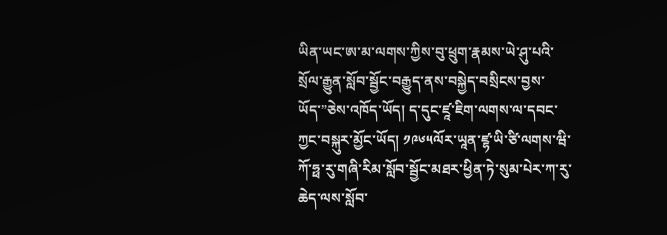ཡིན་ཡང་ཨ་མ་ལགས་ཀྱིས་བུ་ཕྲུག་རྣམས་ཡེ་ཤུ་པའི་སྲོལ་རྒྱུན་སློབ་སྦྱོང་བརྒྱུད་ནས་བསྐྱེད་བསྲིངས་བྱས་ཡོད་”ཅེས་འཁོད་ཡོད། ད་དུང་ཛཱ་ཇིག་ལགས་ལ་དབང་ཀྱང་བསྐུར་མྱོང་ཡོད། ༡༩༦༥ལོར་ཡཱན་ཛྷ་ཡི་ཙི་ལགས་ཝི་ཀོ་ཧྥ་རུ་གཞི་རིམ་སློབ་སྦྱོང་མཐར་ཕྱིན་ཏེ་སུམ་པེར་ཀ་རུ་ཆེད་ལས་སློབ་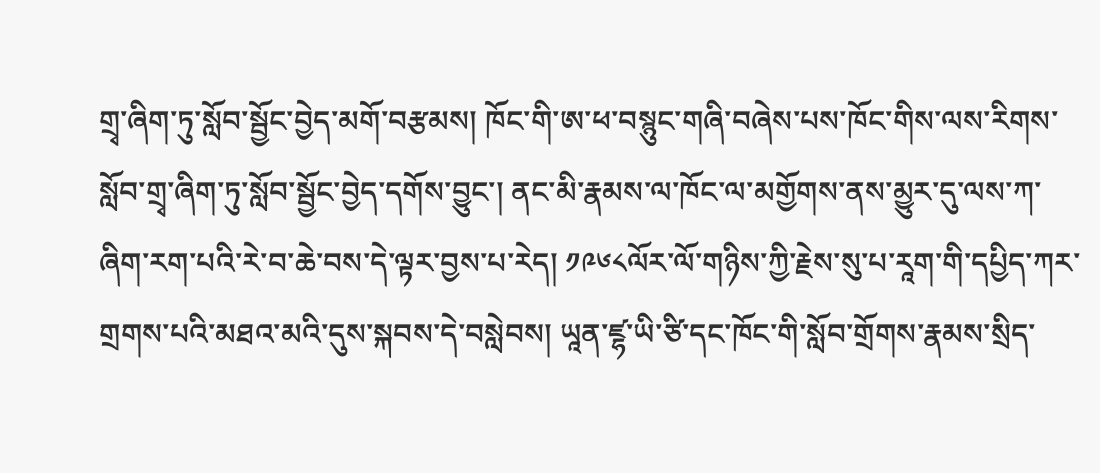གྲྭ་ཞིག་ཏུ་སློབ་སྦྱོང་བྱེད་མགོ་བརྩམས། ཁོང་གི་ཨ་ཕ་བསྙུང་གཞི་བཞེས་པས་ཁོང་གིས་ལས་རིགས་སློབ་གྲྭ་ཞིག་ཏུ་སློབ་སྦྱོང་བྱེད་དགོས་བྱུང་། ནང་མི་རྣམས་ལ་ཁོང་ལ་མགྱོགས་ནས་མྱུར་དུ་ལས་ཀ་ཞིག་རག་པའི་རེ་བ་ཆེ་བས་དེ་ལྟར་བྱས་པ་རེད། ༡༩༦༨ལོར་ལོ་གཉིས་ཀྱི་རྗེས་སུ་པ་རཱག་གི་དཔྱིད་ཀར་གྲགས་པའི་མཐའ་མའི་དུས་སྐབས་དེ་བསླེབས། ཡཱན་ཛྷ་ཡི་ཙི་དང་ཁོང་གི་སློབ་གྲོགས་རྣམས་སྲིད་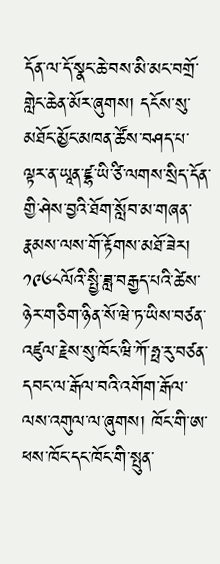དོན་ལ་དོ་སྣང་ཆེ་བས་མི་མང་བགྲོ་གླེང་ཆེན་མོར་ཞུགས། དངོས་སུ་མཐོང་མྱོང་མཁན་ཚོས་བཤད་པ་ལྟར་ན་ཡཱན་ཛྷ་ཡི་ཙི་ལགས་སྲིད་དོན་གྱི་ཤེས་བྱའི་ཐོག་སློབ་མ་གཞན་རྣམས་ལས་གོ་རྟོགས་མཐོ་ཟེར། ༡༩༦༨ལོའི་སྤྱི་ཟླ་བརྒྱད་པའི་ཚེས་ཉེར་གཅིག་ཉིན་སོ་ཝེ་ཏ་ཡིས་བཙན་འཛུལ་རྗེས་སུ་ཁོང་ཝི་ཀོ་ཧྥ་རུ་བཙན་དབང་ལ་རྒོལ་བའི་འགོག་རྒོལ་ལས་འགུལ་ལ་ཞུགས། ཁོང་གི་ཨ་ཕས་ཁོང་དང་ཁོང་གི་སྤུན་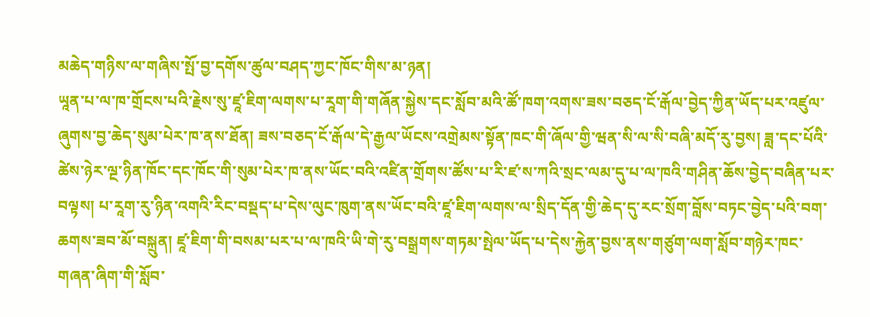མཆེད་གཉིས་ལ་གཞིས་སྤོ་བྱ་དགོས་ཚུལ་བཤད་ཀྱང་ཁོང་གིས་མ་ཉན།
ཡཱན་པ་ལ་ཁ་གྲོངས་པའི་རྗེས་སུ་ཛཱ་ཇིག་ལགས་པ་རཱག་གི་གཞོན་སྐྱེས་དང་སློབ་མའི་ཚོ་ཁག་འགས་ཟས་བཅད་ངོ་རྒོལ་བྱེད་ཀྱིན་ཡོད་པར་འཛུལ་ཞུགས་བྱ་ཆེད་སུམ་པེར་ཁ་ནས་ཐོན། ཟས་བཅད་ངོ་རྒོལ་དེ་རྒྱལ་ཡོངས་འགྲེམས་སྟོན་ཁང་གི་ཞོལ་གྱི་ཝན་སི་ལ་སི་བཞི་མདོ་རུ་བྱས། ཟླ་དང་པོའི་ཚེས་ཉེར་ལྔ་ཉིན་ཁོང་དང་ཁོང་གི་སུམ་པེར་ཁ་ནས་ཡོང་བའི་འཛིན་གྲོགས་ཚོས་པ་རི་ཛ་ས་ཀའི་སྲང་ལམ་དུ་པ་ལ་ཁའི་གཤིན་ཆོས་བྱེད་བཞིན་པར་བལྟས། པ་རཱག་རུ་ཉིན་འགའི་རིང་བསྡད་པ་དེས་ལུང་ཁུག་ནས་ཡོང་བའི་ཛཱ་ཇིག་ལགས་ལ་སྲིད་དོན་གྱི་ཆེད་དུ་རང་སྲོག་བློས་བཏང་བྱེད་པའི་བག་ཆགས་ཟབ་མོ་བསྐྲུན། ཛཱ་ཇིག་གི་བསམ་པར་པ་ལ་ཁའི་ཡི་གེ་རུ་བསྒྲགས་གཏམ་སྤེལ་ཡོད་པ་དེས་རྐྱེན་བྱས་ནས་གཙུག་ལག་སློབ་གཉེར་ཁང་གཞན་ཞིག་གི་སློབ་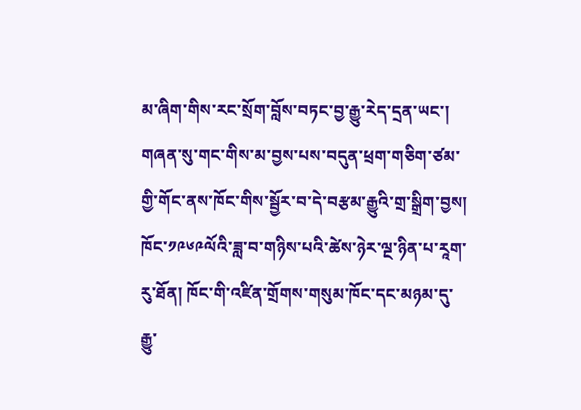མ་ཞིག་གིས་རང་སྲོག་བློས་བཏང་བྱ་རྒྱུ་རེད་དྲན་ཡང་། གཞན་སུ་གང་གིས་མ་བྱས་པས་བདུན་ཕྲག་གཅིག་ཙམ་གྱི་གོང་ནས་ཁོང་གིས་སྦྱོར་བ་དེ་བརྩམ་རྒྱུའི་གྲ་སྒྲིག་བྱས། ཁོང་༡༩༦༩ལོའི་ཟླ་བ་གཉིས་པའི་ཚེས་ཉེར་ལྔ་ཉིན་པ་རཱག་རུ་ཐོན། ཁོང་གི་འཛིན་གྲོགས་གསུམ་ཁོང་དང་མཉམ་དུ་རྒྱུ་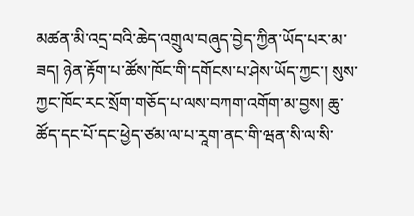མཚན་མི་འདྲ་བའི་ཆེད་འགྲུལ་བཞུད་བྱེད་ཀྱིན་ཡོད་པར་མ་ཟད། ཉེན་རྟོག་པ་ཚོས་ཁོང་གི་དགོངས་པ་ཤེས་ཡོད་ཀྱང་། སུས་ཀྱང་ཁོང་རང་སྲོག་གཅོད་པ་ལས་བཀག་འགོག་མ་བྱས། ཆུ་ཚོད་དང་པོ་དང་ཕྱེད་ཙམ་ལ་པ་རཱག་ནང་གི་ཝན་སི་ལ་སི་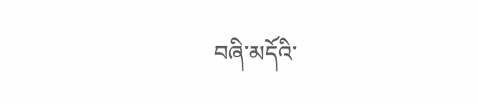བཞི་མདོའི་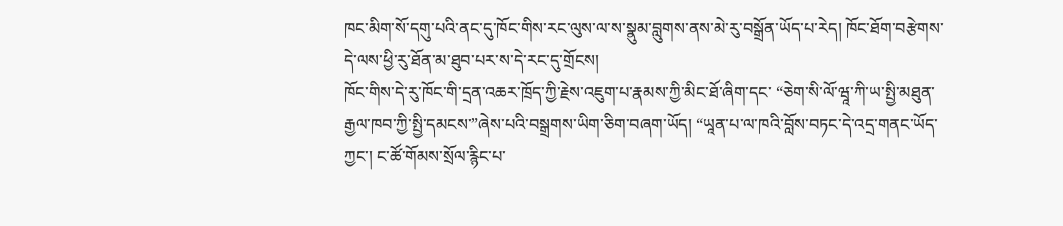ཁང་མིག་སོ་དགུ་པའི་ནང་དུ་ཁོང་གིས་རང་ལུས་ལ་ས་སྣུམ་བླུགས་ནས་མེ་རུ་བསྒྲོན་ཡོད་པ་རེད། ཁོང་ཐོག་བརྩེགས་དེ་ལས་ཕྱི་རུ་ཐོན་མ་ཐུབ་པར་ས་དེ་རང་དུ་གྲོངས།
ཁོང་གིས་དེ་རུ་ཁོང་གི་དྲན་འཆར་ཁྲོད་ཀྱི་རྗེས་འཇུག་པ་རྣམས་ཀྱི་མིང་ཐོ་ཞིག་དང་ “ཅེག་སི་ལོ་ཝཱ་ཀི་ཡ་སྤྱི་མཐུན་རྒྱལ་ཁབ་ཀྱི་སྤྱི་དམངས་”ཞེས་པའི་བསྒྲགས་ཡིག་ཅིག་བཞག་ཡོད། “ཡཱན་པ་ལ་ཁའི་བློས་བཏང་དེ་འདྲ་གནང་ཡོད་ཀྱང་། ང་ཚོ་གོམས་སྲོལ་རྙིང་པ་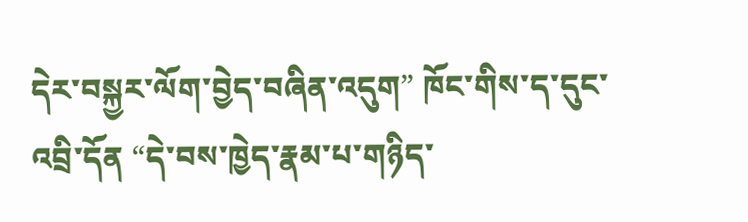དེར་བསྐྱར་ལོག་བྱེད་བཞིན་འདུག” ཁོང་གིས་ད་དུང་འབྲི་དོན “དེ་བས་ཁྱེད་རྣམ་པ་གཉིད་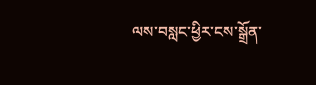ལས་བསླང་ཕྱིར་ངས་སྒྲོན་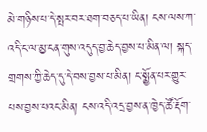མེ་གཉིས་པ་དེ་སྤར་བར་ཐག་བཅད་པ་ཡིན། ངས་ལས་ཀ་འདི་ང་ལ་མྱ་ངན་གུས་འདུད་བྱ་ཆེད་བྱས་པ་མིན་ལ། སྐད་གྲགས་ཀྱི་ཆེད་དུ་དེ་བས་བྱས་པ་མིན། ང་སྨྱོན་པར་གྱུར་པས་བྱས་པའང་མིན། ངས་འདི་འདྲ་བྱས་ན་ཁྱེད་ཚོ་རྡོག་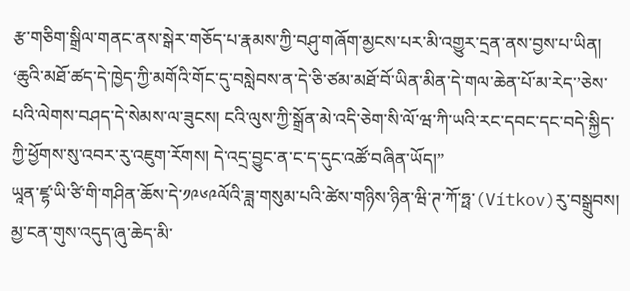རྩ་གཅིག་སྒྲིལ་གནང་ནས་སྒེར་གཅོད་པ་རྣམས་ཀྱི་བཤུ་གཞོག་མྱངས་པར་མི་འགྱུར་དྲན་ནས་བྱས་པ་ཡིན། ‘ཆུའི་མཐོ་ཚད་དེ་ཁྱེད་ཀྱི་མགོའི་གོང་དུ་བསླེབས་ན་དེ་ཅི་ཙམ་མཐོ་བོ་ཡིན་མིན་དེ་གལ་ཆེན་པོ་མ་རེད་’ཅེས་པའི་ལེགས་བཤད་དེ་སེམས་ལ་ཟུངས། ངའི་ལུས་ཀྱི་སྒྲོན་མེ་འདི་ཅེག་སི་ལོ་ཝ་ཀི་ཡའི་རང་དབང་དང་བདེ་སྐྱིད་ཀྱི་ཕྱོགས་སུ་འབར་རུ་འཇུག་རོགས། དེ་འདྲ་བྱུང་ན་ང་ད་དུང་འཚོ་བཞིན་ཡོད།”
ཡཱན་ཛྷ་ཡི་ཙི་གི་གཤིན་ཆོས་དེ་༡༩༦༩ལོའི་ཟླ་གསུམ་པའི་ཚེས་གཉིས་ཉིན་ཝི་ཊ་ཀོ་ཧྥ་(Vítkov)རུ་བསྒྲུབས། མྱ་ངན་གུས་འདུད་ཞུ་ཆེད་མི་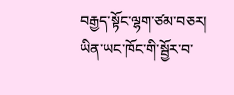བརྒྱད་སྟོང་ལྷག་ཙམ་བཅར། ཡིན་ཡང་ཁོང་གི་སྦྱོར་བ་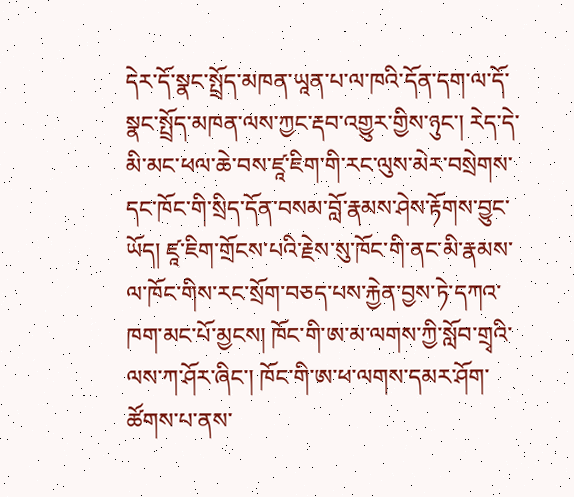དེར་དོ་སྣང་སྤྲོད་མཁན་ཡཱན་པ་ལ་ཁའི་དོན་དག་ལ་དོ་སྣང་སྤྲོད་མཁན་ལས་ཀྱང་རྡབ་འགྱུར་གྱིས་ཉུང་། རེད་དེ་མི་མང་ཕལ་ཆེ་བས་ཛཱ་ཇིག་གི་རང་ལུས་མེར་བསྲེགས་དང་ཁོང་གི་སྲིད་དོན་བསམ་བློ་རྣམས་ཤེས་རྟོགས་བྱུང་ཡོད། ཛཱ་ཇིག་གྲོངས་པའི་རྗེས་སུ་ཁོང་གི་ནང་མི་རྣམས་ལ་ཁོང་གིས་རང་སྲོག་བཅད་པས་རྐྱེན་བྱས་ཏེ་དཀའ་ཁག་མང་པོ་མྱངས། ཁོང་གི་ཨ་མ་ལགས་ཀྱི་སློབ་གྲྭའི་ལས་ཀ་ཤོར་ཞིང་། ཁོང་གི་ཨ་ཕ་ལགས་དམར་ཤོག་ཚོགས་པ་ནས་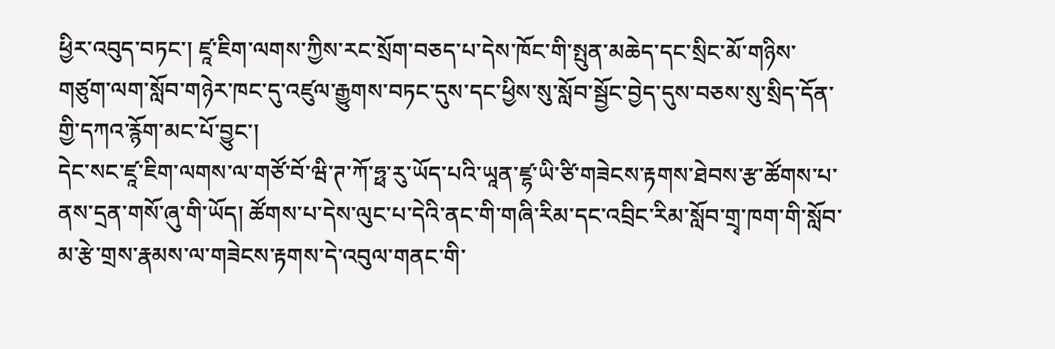ཕྱིར་འབུད་བཏང་། ཛཱ་ཇིག་ལགས་ཀྱིས་རང་སྲོག་བཅད་པ་དེས་ཁོང་གི་སྤུན་མཆེད་དང་སྲིང་མོ་གཉིས་གཙུག་ལག་སློབ་གཉེར་ཁང་དུ་འཛུལ་རྒྱུགས་བཏང་དུས་དང་ཕྱིས་སུ་སློབ་སྦྱོང་བྱེད་དུས་བཅས་སུ་སྲིད་དོན་གྱི་དཀའ་རྙོག་མང་པོ་བྱུང་།
དེང་སང་ཛཱ་ཇིག་ལགས་ལ་གཙོ་བོ་ཝི་ཊ་ཀོ་ཧྥ་རུ་ཡོད་པའི་ཡཱན་ཛྷ་ཡི་ཙི་གཟེངས་རྟགས་ཐེབས་རྩ་ཚོགས་པ་ནས་དྲན་གསོ་ཞུ་གི་ཡོད། ཚོགས་པ་དེས་ལུང་པ་དེའི་ནང་གི་གཞི་རིམ་དང་འབྲིང་རིམ་སློབ་གྲྭ་ཁག་གི་སློབ་མ་རྩེ་གྲས་རྣམས་ལ་གཟེངས་རྟགས་དེ་འབུལ་གནང་གི་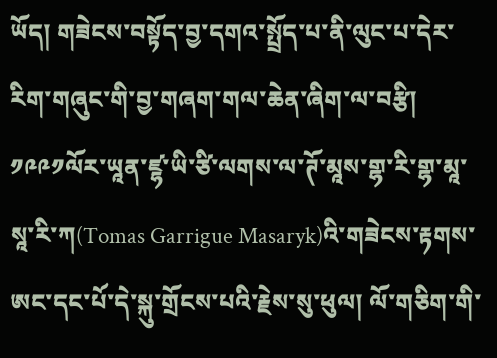ཡོད། གཟེངས་བསྟོད་བྱ་དགའ་སྤྲོད་པ་ནི་ལུང་པ་དེར་རིག་གཞུང་གི་བྱ་གཞག་གལ་ཆེན་ཞིག་ལ་བརྩི། ༡༩༩༡ལོར་ཡཱན་ཛྷ་ཡི་ཙི་ལགས་ལ་ཊོ་མཱས་གྷ་རི་གྷ་མཱ་སཱ་རི་ཀ(Tomas Garrigue Masaryk)འི་གཟེངས་རྟགས་ཨང་དང་པོ་དེ་སྐུ་གྲོངས་པའི་རྗེས་སུ་ཕུལ། ལོ་གཅིག་གི་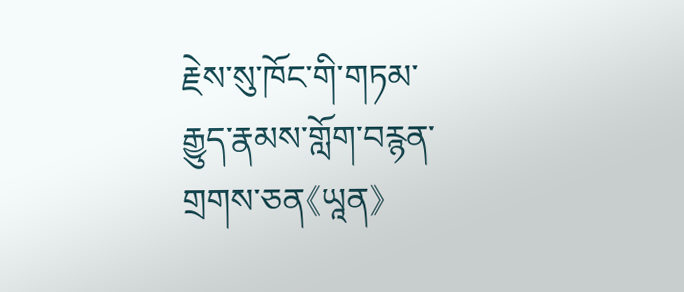རྗེས་སུ་ཁོང་གི་གཏམ་རྒྱུད་རྣམས་གློག་བརྙན་གྲགས་ཅན《ཡཱན》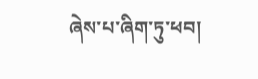ཞེས་པ་ཞིག་ཏུ་ཕབ།